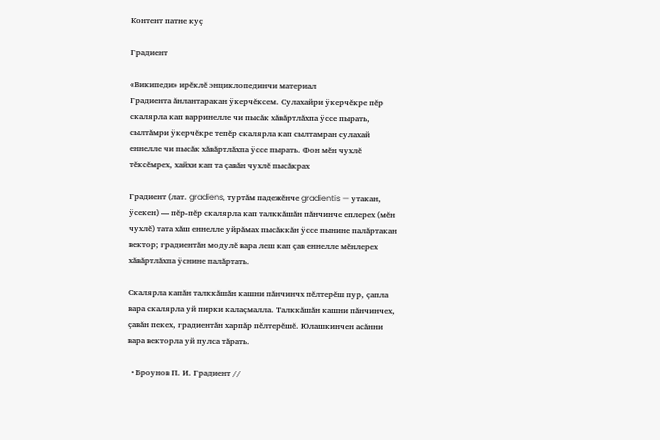Контент патне куҫ

Градиент

«Википеди» ирĕклĕ энциклопединчи материал
Градиента ăнлантаракан ÿкерчĕксем. Сулахайри ÿкерчĕкре пĕр скалярла кап варринелле чи пысăк хăвăртлăхпа ÿссе пырать, сылтăмри ÿкерчĕкре тепĕр скалярла кап сылтамран сулахай еннелле чи пысăк хăвăртлăхпа ÿссе пырать. Фон мĕн чухлĕ тĕксĕмрех, хайхи кап та çавăн чухлĕ пысăкрах

Градиент (лат. gradiens, туртăм падежĕнче gradientis — утакан, ÿсекен) — пĕр-пĕр скалярла кап талккăшăн пăнчинче еплерех (мĕн чухлĕ) тата хăш еннелле уйрăмах пысăккăн ÿссе пынине палăртакан вектор; градиентăн модулĕ вара леш кап çав еннелле мĕнлерех хăвăртлăхпа ÿснине палăртать.

Скалярла капăн талккăшăн кашни пăнчинчх пĕлтерĕш пур, çапла вара скалярла уй пирки калаçмалла. Талккăшăн кашни пăнчинчех, çавăн пекех, градиентăн харпăр пĕлтерĕшĕ. Юлашкинчен асăнни вара векторла уй пулса тăрать.

  • Броунов П. И. Градиент //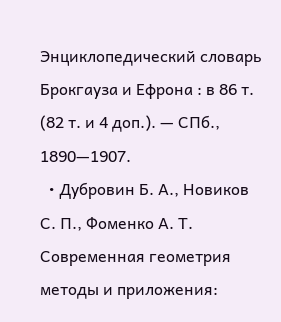Энциклопедический словарь Брокгауза и Ефрона : в 86 т. (82 т. и 4 доп.). — СПб., 1890—1907.
  • Дубровин Б. А., Новиков С. П., Фоменко А. Т. Современная геометрия методы и приложения: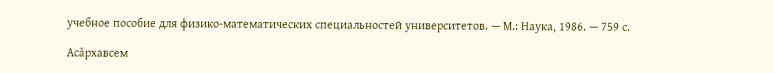учебное пособие для физико-математических специальностей университетов. — М.: Наука, 1986. — 759 с.

Асăрхавсем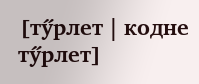[тӳрлет | кодне тӳрлет]